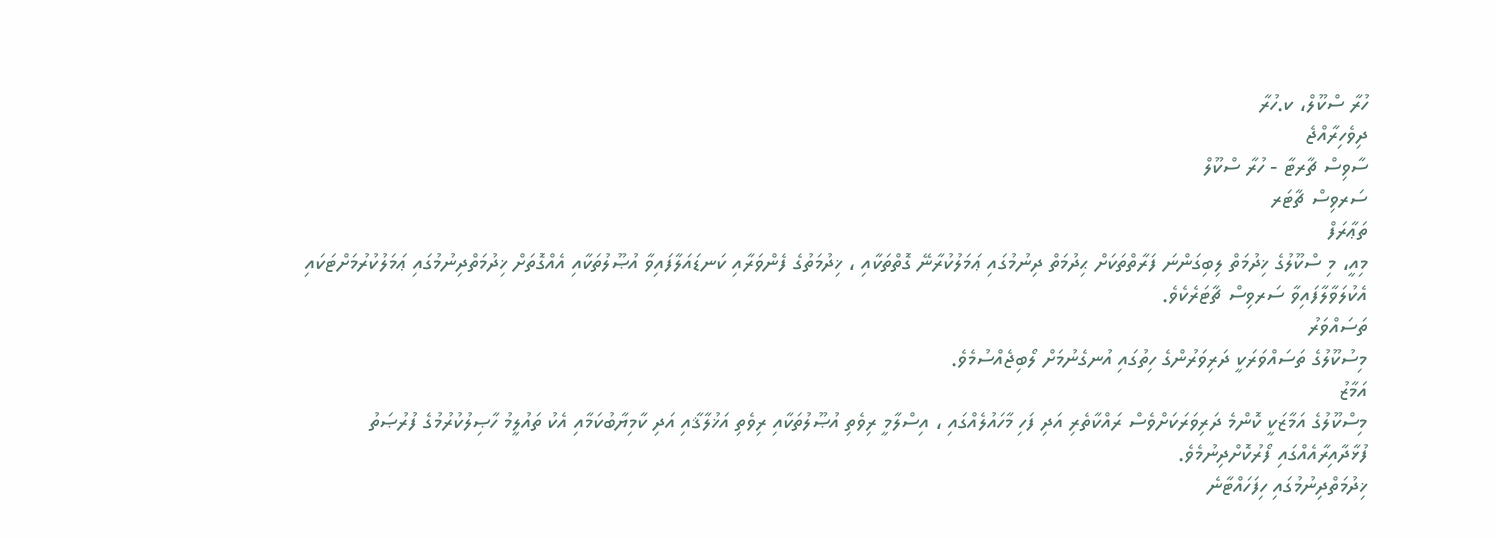ހުރާ ސްކޫލް، ކ.ހުރާ
ދިވެހިރާއްޖެ
ސާވިސް ޗާރޓާ - ހުރާ ސްކޫލް
ސަރވިސް ޗާޓަރ
ތަޢާރަފް
މިއީ، މި ސްކޫލުގެ ޚިދުމަތް ލިބިގަންނަ ފަރާތްތަކަށް ޙިދުމަތް ދިނުމުގައި ޢަމަލުކުރާނޭ ގޮތްތަކާއި ، ޚިދުމަތުގެ ފެންވަރާއި ކަނޑައަލާފައިވާ އުޞޫލުތަކާއި އެއްގޮތަށް ޚިދުމަތްދިނުމުގައި ޢަމަލުކުރުމަށްޓަކައި އެކުލަވާލާފައިވާ ސަރވިސް ޗާޓަރެކެވެ.
ތަސައްވަރު
މިސުކޫލުގެ ތަސައްވަރަކީ ދަރިވަރުންގެ ހިތުގައި އުނގެނުމަށް ލޯބިޖެއްސުމެވެ.
އަމާޒު
މިސްކޫލުގެ އަމާޒަކީ ކޮންމެ ދަރިވަރަކަށްވެސް ރައްކާތެރި އަދި ފަހި މާހައުލެއްގައި ، އިސްލާމީ ރިވެތި އުޞޫލުތަކާއި ރިވެތި އަޚުލާޤާއި އަދި ކާމިޔާބުކަމާއި އެކު ތައުލީމު ހާޞިލުކުރުމުގެ ފުރުޞަތު ފުޅާދާއިރާއެއްގައި ފޯރުކޮށްދިނުމެވެ.
ޚިދުމަތްދިނުމުގައި ހިފަހައްޓާނެ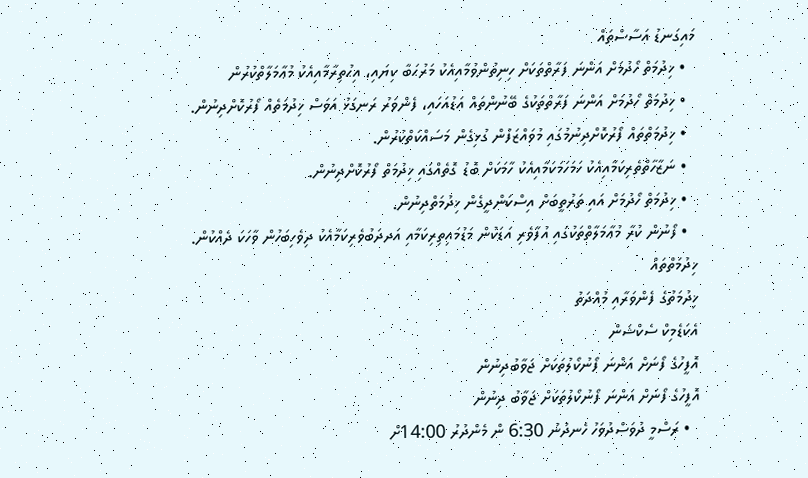މައިގަނޑު އަސާސްތައް
  • ޚިދުމަތް ހޯދުމަށް އަންނަ ފަރާތްތަކަށް ހިނިތުންވުމާއިއެކު މަރުޙަބާ ކިޔައި، އިޙުތިރާމާއިއެކު މުޢާމަލާތްކުރުން
  • ޚިދުމަތް ހޯދުމަށް އަންނަ ފަރާތްތަކުގެ ބޭނުންތައް އަޑުއަހައި، ފެންވަރު ރަނގަޅު އަވަސް ޚިދުމަތެއް ފޯރުކޮށްދިނުން.
  • ޚިދުމަތްތައް ފޯރުކޮށްދިނުމުގައި މުވައްޒަފުން ގުޅިގެން މަސައްކަތްކުރުން.
  • ނަޒާހާތްތެރިކަމާއިއެކު ހަމަހަމަކަމާއިއެކު ހާމަކަށް ބޮޑު ގޮތެއްގައި ޚިދުމަތް ފޯރުކޮށްދިނުން.
  • ޚިދުމަތް ހޯދުމަށް އައި ތަރުތީބަށް އިސްކަންދީގެން ޚިދުމަތްދިނުން.
  • ފޯނުން ކުރާ މުޢާމަލާތްތަކުގައި އުފާވެރި އަޑަކުން މަޑުމައިތިރިކަމާއި އަދދަބުވެރިކަމާއެކު ދިވެހިބަހުން ވާހަކަ ދެއްކުން.
ޚިދުމަތްތައް
ޚިދުމަތުގެ ފެންވަރާއި މުއްދަތު
އެކަޑެމިކް ސެކްޝަން
އޮފީހުގެ ފޯނަށް އަންނަ ފޯނުކޯލުތަކަށް ޖަވާބުދިނުން
އޮފީހުގެ ފޯނަށް އަންނަ ފޯނުކޯލުތަކަށް ޖަވާބު ދިނުން
  • ރަސްމީ ދުވަސްދުވަހު ހެނދުނު 6:30 ން މެންދުރު 14:00ށް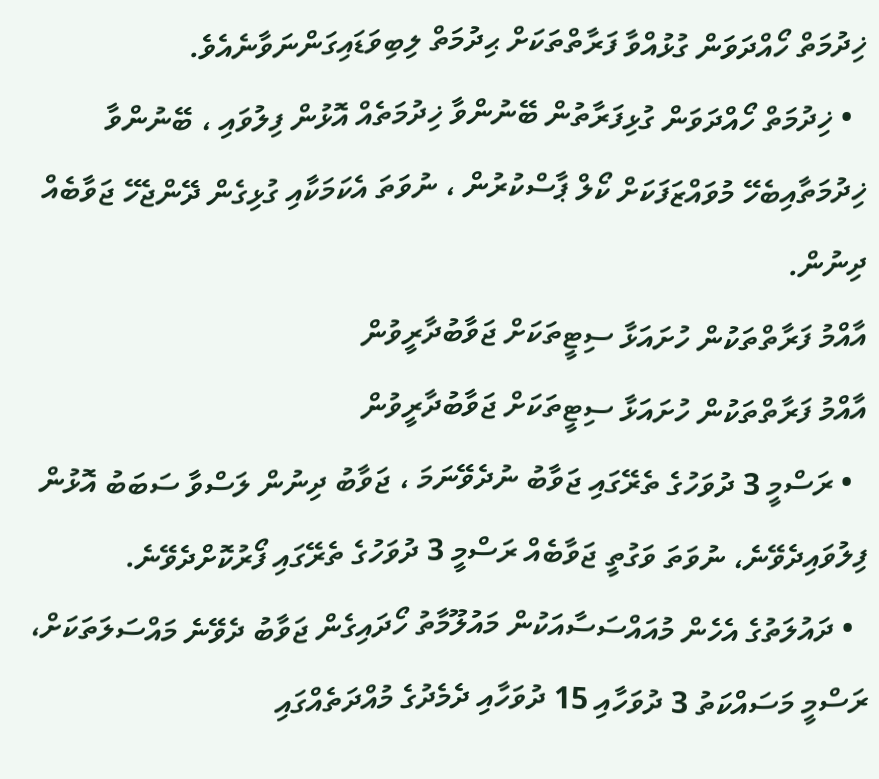ޚިދުމަތް ހޯއްދަވަން ގުޅުއްވާ ފަރާތްތަކަށް ޙިދުމަތް ލިބިވަޑައިގަންނަވާނެއެވެ.
  • ޚިދުމަތް ހޯއްދަވަން ގުޅިފަރާތުން ބޭނުންވާ ޚިދުމަތެއް އޮޅުން ފިލުވައި ، ބޭނުންވާ ޚިދުމަތާއިބެހޭ މުވައްޒަފަކަށް ކޯލް ޕާސްކުރުން ، ނުވަތަ އެކަމަކާއި ގުޅިގެން ދޭންޖެހޭ ޖަވާބެއް ދިނުން.
އާއްމު ފަރާތްތަކުން ހުށައަޅާ ސިޓީތަކަށް ޖަވާބުދާރީވުން
އާއްމު ފަރާތްތަކުން ހުށައަޅާ ސިޓީތަކަށް ޖަވާބުދާރީވުން
  • ރަސްމީ 3 ދުވަހުގެ ތެރޭގައި ޖަވާބު ނުދެވޭނަމަ ، ޖަވާބު ދިނުން ލަސްވާ ސަބަބު އޮޅުން ފިލުވައިދެވޭނެ، ނުވަތަ ވަގުތީ ޖަވާބެއް ރަސްމީ 3 ދުވަހުގެ ތެރޭގައި ފޯރުކޮށްދެވޭނެ.
  • ދައުލަތުގެ އެހެން މުއައްސަސާއަކުން މައުލޫމާތު ހޯދައިގެން ޖަވާބު ދެވޭނެ މައްސަލަތަކަށް، ރަސްމީ މަސައްކަތު 3 ދުވަހާއި 15 ދުވަހާއި ދެމެދުގެ މުއްދަތެއްގައި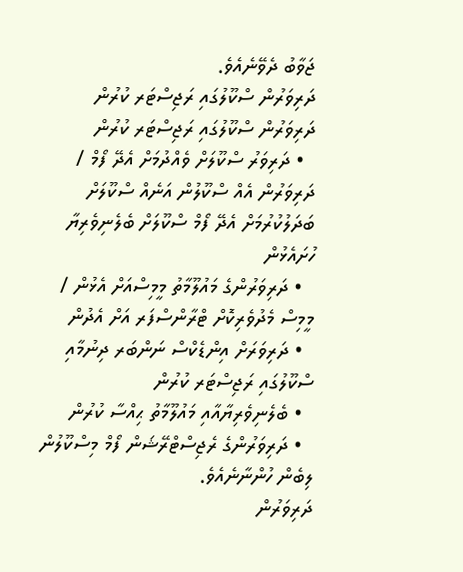ޖަވާބު ދެވޭނެއެވެ.
ދަރިވަރުން ސްކޫލުގައި ރަޖިސްޓަރ ކުރުން
ދަރިވަރުން ސްކޫލުގައި ރަޖިސްޓަރ ކުރުން
  • ދަރިވަރު ސްކޫލަށް ވެއްދުމަށް އެދޭ ފޯމް / ދަރިވަރުން އެއް ސްކޫލުން އަނެއް ސްކޫލަށް ބަދަލުކުރުމަށް އެދޭ ފޯމް ސްކޫލަށް ބެލެނިވެރިޔާ ހުށައެޅުން
  • ދަރިވަރުންގެ މައުލޫމާތު މީމިސްއަށް އެޅުން / މީމިސް މެދުވެރިކޮށް ޓްރާންސްފަރ އަށް އެދުން
  • ދަރިވަރަށް އިންޑެކްސް ނަންބަރ ދިނުމާއި ސްކޫލުގައި ރަޖިސްޓަރ ކުރުން
  • ބެލެނިވެރިޔާއާއި މައުލޫމާތު ޙިއްސާ ކުރުން
  • ދަރިވަރުންގެ ރެޖިސްޓްރޭޝަން ފޯމް މިސްކޫލުން ލިބެން ހުންނާނެއެވެ.
ދަރިވަރުން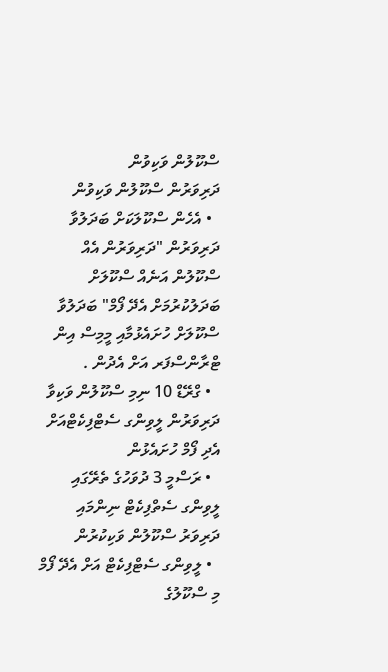ސްކޫލުން ވަކިވުން
ދަރިވަރުން ސްކޫލުން ވަކިވުން
  • އެހެން ސްކޫލަކަށް ބަދަލުވާ ދަރިވަރުން "ދަރިވަރުން އެއް ސްކޫލުން އަނެއް ސްކޫލަށް ބަދަލުކުރުމަށް އެދޭ ފޯމް" ބަދަލުވާ ސްކޫލަށް ހުށައެޅުމާއި މީމިސް އިން ޓްރާންސްފަރ އަށް އެދުން .
  • ގްރޭޑް 10 ނިމި ސްކޫލުން ވަކިވާ ދަރިވަރުން ލީވިންގ ސެޓްފިކެޓްއަށް އެދި ފޯމް ހުށައެޅުން
  • ރަސްމީ 3 ދުވަހުގެ ތެރޭގައި ލީވިންގ ސެތްފިކެޓް ނިންމައި ދަރިވަރު ސްކޫލުން ވަކިކުރުން
  • ލީވިންގ ސެޓްފިކެޓް އަށް އެދޭ ފޯމް މި ސްކޫލުގެ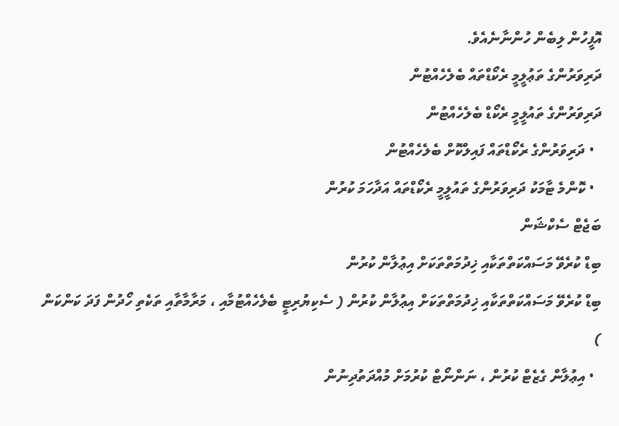އޮފީހުން ލިބެން ހުންނާނެއެވެ.
ދަރިވަރުންގެ ތަޢުލީމީ ރެކޯޑްތައް ބެލެހެއްޓުން
ދަރިވަރުންގެ ތައުލީމީ ރެކޯޑް ބެލެހެއްޓުން
  • ދަރިވަރުންގެ ރެކޯޑްތައް ފައިލްކޮށް ބެލެހެއްޓުން
  • ކޮންމެ ޓާމަކު ދަރިވަރުންގެ ތައުލީމީ ރެކޯޑްތައް އަދާހަމަ ކުރުން
ބަޖެޓް ސެކްޝަން
ބިޑް ކުރެވޭ މަސައްކަތްތަކާއި ޚިދުމަތްތަކަށް އިޢުލާން ކުރުން
ބިޑް ކުރެވޭ މަސައްކަތްތަކާއި ޚިދުމަތްތަކަށް އިޢުލާން ކުރުން ( ސެކިޔުރިޓީ ބެލެހެއްޓުމާއި ، މަރާމާތާއި ތަކެތި ހޯދުން ފަދަ ކަންކަން )
  • އިޢުލާން ގެޒެޓް ކުރުން ، ނަންނޯޓް ކުރުމަށް މުއްދަތުދިނުން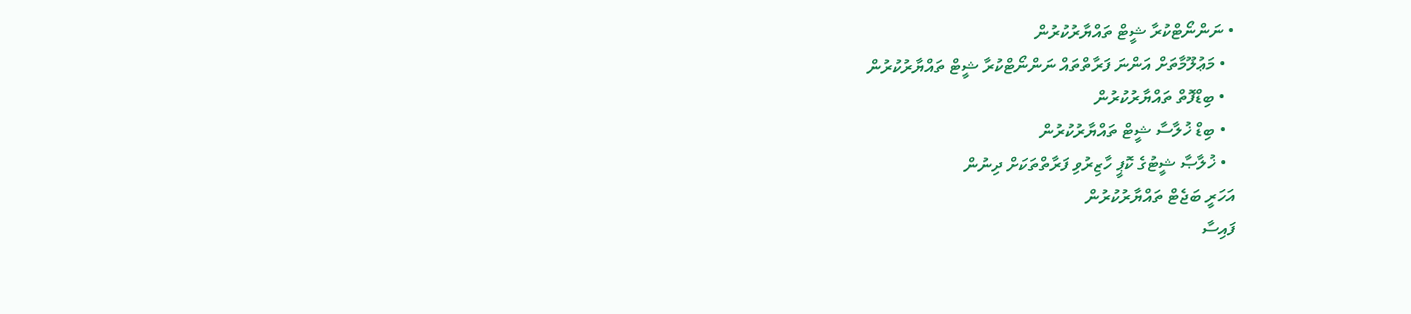• ނަންނޯޓްކުރާ ޝީޓް ތައްޔާރުކުރުން
  • މަޢުލޫމާތަށް އަންނަ ފަރާތްތައް ނަންނޯޓްކުރާ ޝީޓް ތައްޔާރުކުރުން
  • ބިޑްފޮތް ތައްޔާރުކުރުން
  • ބިޑް ޚުލާސާ ޝީޓް ތައްޔާރުކުރުން
  • ޚުލާޞާ ޝީޓުގެ ކޮޕީ ހާޒިރުވި ފަރާތްތަކަށް ދިނުން
އަހަރީ ބަޖެޓް ތައްޔާރުކުރުން
ފައިސާ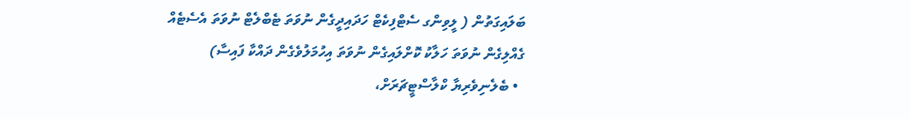ބަލައިގަތުން ( ލީވިންގ ސެޓްފިކެޓް ހަދައިދީގެން ނުވަތަ ޓެބްލެޓް ނުވަތަ އެސެޓެއް ގެއްލިގެން ނުވަތަ ހަލާކު ކޮށްލައިގެން ނުވަތަ އިހުމަލުވެގެން ދައްކާ ފައިސާ)
  • ބެލެނިވެރިޔާ ކްލާސްޓީޗަރަށް،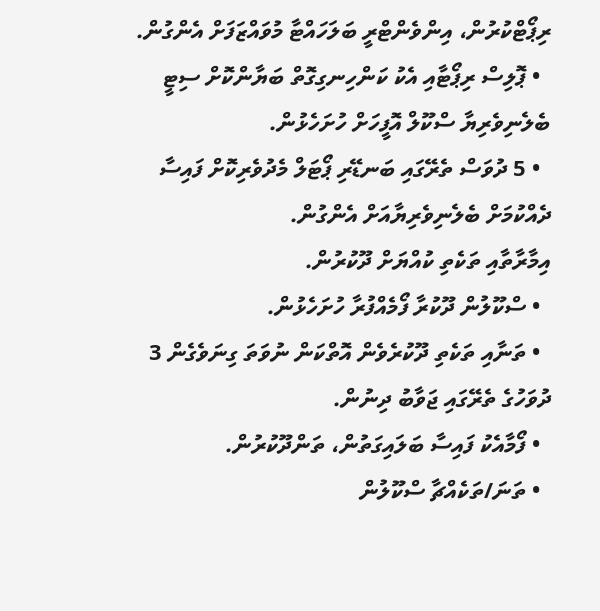ރިޕޯޓްކުރުން، އިންވެންޓްރީ ބަލަހައްޓާ މުވައްޒަފަށް އެންގުން.
  • ޕޮލިސް ރިޕޯޓާއި އެކު ކަންހިނގިގޮތް ބަޔާންކޮށް ސިޓީ ބެލެނިވެރިޔާ ސްކޫލް އޮފީހަށް ހުށަހެޅުން.
  • 5 ދުވަސް ތެރޭގައި ބަނޑޭރި ޕޯޓަލް މެދުވެރިކޮށް ފައިސާ ދެއްކުމަށް ބެލެނިވެރިޔާއަށް އެންގުން.
އިމާރާތާއި ތަކެތި ކުއްޔަށް ދޫކުރުން.
  • ސްކޫލުން ދޫކުރާ ފޯމެއްފުރާ ހުށަހެޅުން.
  • ތަނާއި ތަކެތި ދޫކުރެވެން އޮތްކަން ނުވަތަ ގިނަވެގެން 3 ދުވަހުގެ ތެރޭގައި ޖަވާބު ދިނުން.
  • ފޯމާއެކު ފައިސާ ބަލައިގަތުން، ތަންދޫކުރުން.
  • ތަނަ/ތަކެއްޗާ ސްކޫލުން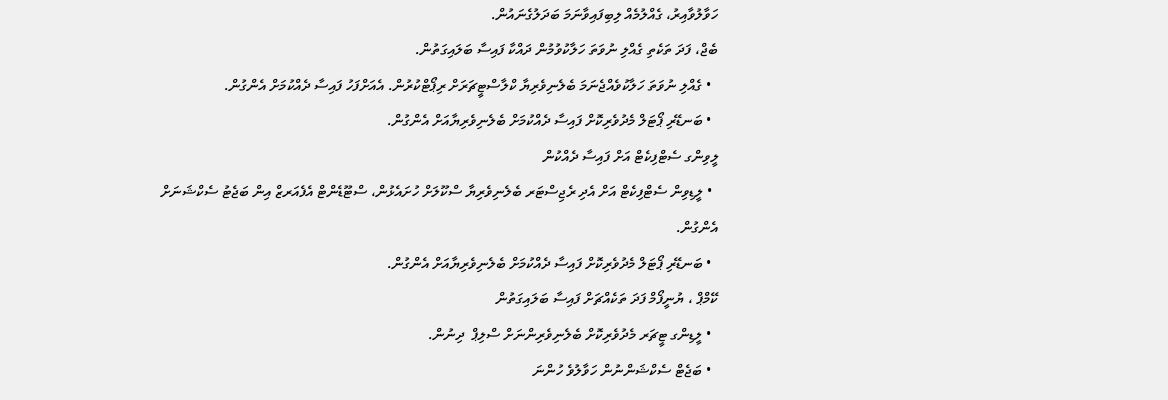ހަވާލުވާއިރު، ގެއްލުމެއް ލިބިފައިވާނަމަ ބަދަލުގެނައުން.
ބެޖް، ފަދަ ތަކެތި ގެއްލި ނުވަތަ ހަލާކުވުމުން ދައްކާ ފައިސާ ބަލައިގަތުން.
  • ގެއްލި ނުވަތަ ހަލާކުވެއްޖެނަމަ ބެލެނިވެރިޔާ ކްލާސްޓީޗަރަށް ރިޕޯޓްކުރުން. އެއަށްފަހު ފައިސާ ދެއްކުމަށް އެންގުން.
  • ބަނޑޭރި ޕޯޓަލް މެދުވެރިކޮށް ފައިސާ ދެއްކުމަށް ބެލެނިވެރިޔާއަށް އެންގުން.
ލީވިންގ ސެޓްފިކެޓް އަށް ފައިސާ ދެއްކުން
  • ލީޑިވިން ސެޓްފިކެޓް އަށް އެދި ރެޖިސްޓަރ ބެލެނިވެރިޔާ ސްކޫލަށް ހުށައެޅުން، ސްޓޫޑެންޓް އެފެއަރޒް އިން ބަޖެޓު ސެކްޝަނަށް އެންގުން.
  • ބަނޑޭރި ޕޯޓަލް މެދުވެރިކޮށް ފައިސާ ދެއްކުމަށް ބެލެނިވެރިޔާއަށް އެންގުން.
ކޭމްޕް ، ޔުނީފޯމް ފަދަ ތަކެއްޗަށް ފައިސާ ބަލައިގަތުން
  • ލީޑިންގ ޓީޗަރ މެދުވެރިކޮށް ބެލެނިވެރިންނަށް ސްލިޕް  ދިނުން.
  • ބަޖެޓް ސެކްޝަންނުން ހަވާލުވެ ހުންނަ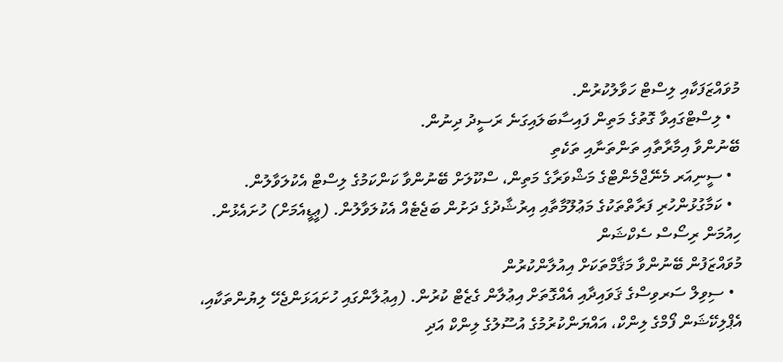މުވައްޒަފަކާއި ލިސްޓް ހަވާލުކުރުން.
  • ލިސްޓްގައިވާ ގޮތުގެ މަތިން ފައިސާބަލައިގަނެ ރަސީދު ދިނުން.
ބޭނުންވާ އިމާރާތާއި ތަންތަނާއި ތަކެތި
  • ސީނިއަރ މެނޭޖްމެންޓްގެ މަޝްވަރާގެ މަތިން، ސްކޫލަށް ބޭނުންވާ ކަންކަމުގެ ލިސްޓް އެކުލަވާލުން.
  • ކަމާގުޅުންހުރި ފަރާތްތަކުގެ މަޢުލޫމާތާއި އިރުޝާދުގެ ދަށުން ބަޖެޓެއް އެކުލަވާލުން. (ޢީޑީއެމަށް) ހުށައެޅުން.
ހިއުމަން ރިސޯސް ސެކްޝަން
މުވައްޒަފުން ބޭނުންވާ މަޤާމްތަކަށް އިއުލާންކުރުން
  • ސިވިލް ސަރވިސްގެ ޤަވައިދާއި އެއްގޮތަށް އިޢުލާން ގެޒެޓް ކުރުން. (އިޢުލާންގައި ހުށައަޅަންޖެހޭ ލިޔުންތަކާއި، އެޕްލިކޭޝަން ފޯމްގެ ލިންކް، އައްޔަންކުރުމުގެ އުސޫލުގެ ލިންކް އަދި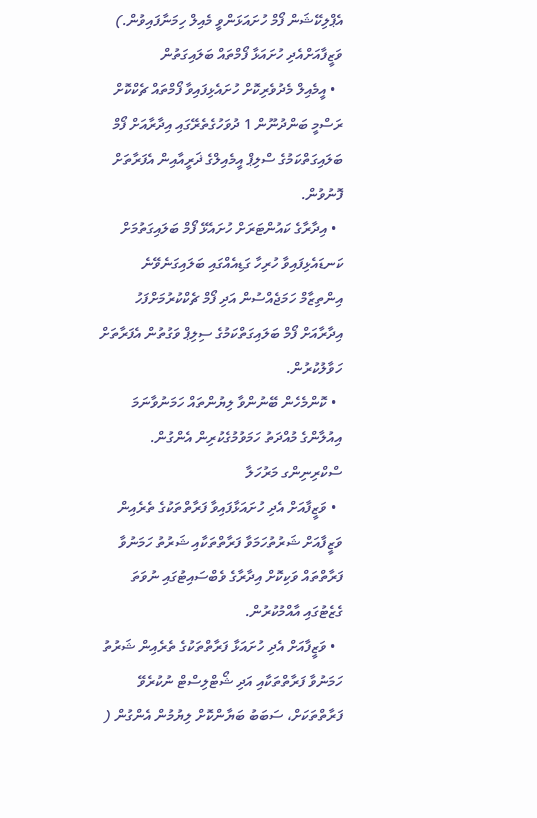އެޕްލިކޭޝަން ފޯމް ހުށައަޅަންވީ މެއިލް ހިމަނާފައިވުން.)
ވަޒީފާއަށްއެދި ހުށައަޅާ ފޯމްތައް ބަލައިގަތުން
  • އީމެއިލް މެދުވެރިކޮށް ހުށައެޅިފައިވާ ފޯމްތައް ޗެކްކޮށް ރަސްމީ ބަންދުނޫން 1 ދުވަހުގެތެރޭގައި އިދާރާއަށް ފޯމް ބަލައިގަތްކަމުގެ ސްލިޕް އީމެއިލްގެ ޛަރީއާއިން އެފަރާތަށް ފޮނުވުން.
  • އިދާރާގެ ކައުންޓަރަށް ހުށައެޅޭ ފޯމް ބަލައިގަތުމަށް ކަނޑައެޅިފައިވާ ހުރިހާ ގަޑިއެއްގައި ބަލައިގަނެވޭނެ އިންތިޒާމް ހަމަޖެއްސުން އަދި ފޯމް ޗެކްކުރުމަށްފަހު އިދާރާއަށް ފޯމް ބަލައިގަތްކަމުގެ ސިލިޕް ވަގުތުން އެފަރާތަށް ހަވާލުކުރުން.
  • ކޮންމެހެން ބޭނުންވާ ލިޔުންތައް ހަމަނުވާނަމަ އިއުލާންގެ މުއްދަތު ހަމަވުމުގެކުރިން އެންގުން.
ސްކްރިނިންގ މަރުހަލާ
  • ވަޒީފާއަށް އެދި ހުށައަޅާފައިވާ ފަރާތްތަކުގެ ތެރެއިން ވަޒީފާއަށް ޝަރުތުހަމަވާ ފަރާތްތަކާއި ޝަރުތު ހަމަނުވާ ފަރާތްތައް ވަކިކޮށް އިދާރާގެ ވެބްސައިޓުގައި ނުވަތަ ގެޒެޓުގައި އާއްމުކުރުން.
  • ވަޒީފާއަށް އެދި ހުށައަޅާ ފަރާތްތަކުގެ ތެރެއިން ޝަރުތު ހަމަނުވާ ފަރާތްތަކާއި އަދި ޝޯޓްލިސްޓް ނުކުރެވޭ ފަރާތްތަކަށް، ސަބަބު ބަޔާންކޮށް ލިޔުމުން އެންގުން (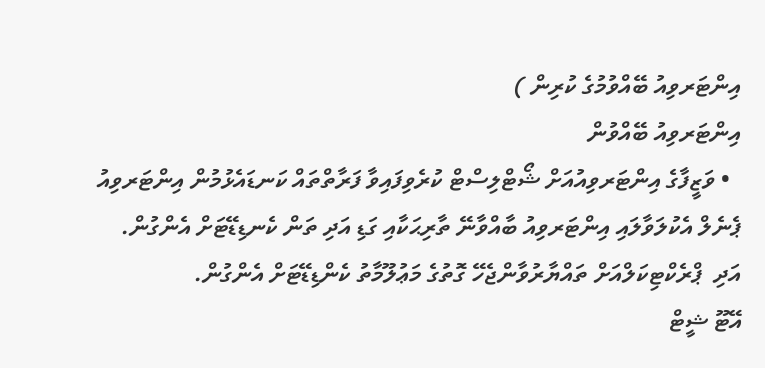އިންޓަރވިއު ބޭއްވުމުގެ ކުރިން )
އިންޓަރވިއު ބޭއްވުން
  • ވަޒީފާގެ އިންޓަރވިއުއަށް ޝޯޓްލިސްޓް ކުރެވިފައިވާ ފަރާތްތައް ކަނޑައެޅުމުން އިންޓަރވިއު ޕެނެލް އެކުލަވާލައި އިންޓަރވިއު ބާއްވާނޭ ތާރިޙަކާއި ގަޑި އަދި ތަން ކެނޑިޑޭޓަށް އެންގުން. އަދި  ޕްރެކްޓިކަލްއަށް ތައްޔާރުވާންޖެހޭ ގޮތުގެ މަޢުލޫމާތު ކެންޑިޑޭޓަށް އެންގުން.
އޭޓޫ ޝީޓް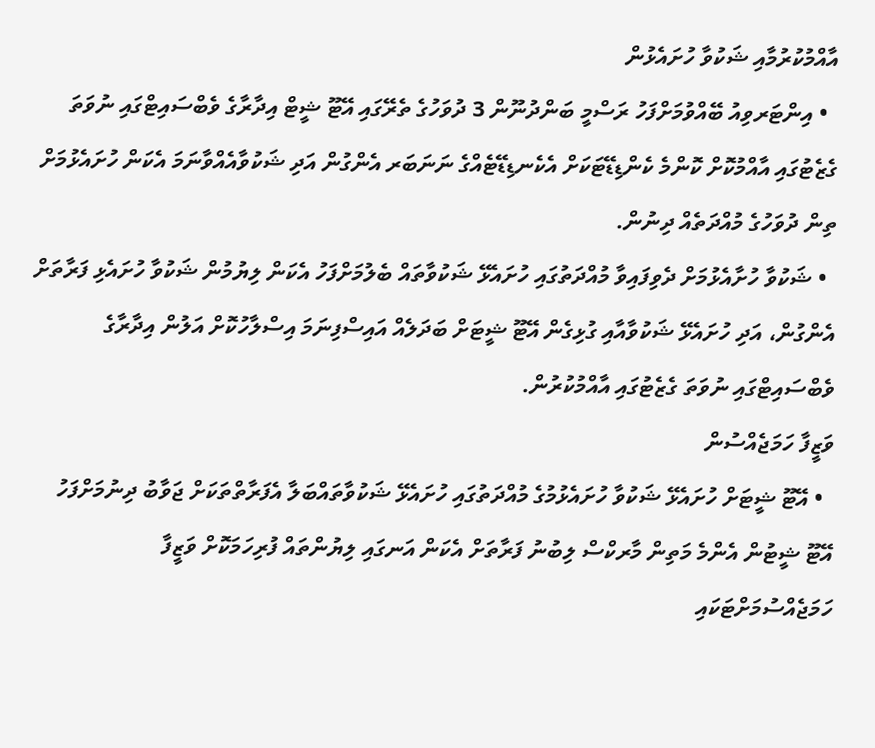އާއްމުކުރުމާއި ޝަކުވާ ހުށައެޅުން
  • އިންޓަރވިއު ބޭއްވުމަށްފަހު ރަސްމީ ބަންދުނޫން 3 ދުވަހުގެ ތެރޭގައި އޭޓޫ ޝީޓް އިދާރާގެ ވެބްސައިޓްގައި ނުވަތަ ގެޒެޓުގައި އާއްމުކޮށް ކޮންމެ ކެންޑިޑޭޓަކަށް އެކެނޑިޑޭޓެއްގެ ނަނަބަރ އެންގުން އަދި ޝަކުވާއެއްވާނަމަ އެކަން ހުށައެޅުމަށް ތިން ދުވަހުގެ މުއްދަތެއް ދިނުން.
  • ޝަކުވާ ހުށާއެޅުމަށް ދެވިފައިވާ މުއްދަތުގައި ހުށައެޅޭ ޝަކުވާތައް ބެލުމަށްފަހު އެކަން ލިޔުމުން ޝަކުވާ ހުށައެޅި ފަރާތަށް އެންގުން، އަދި ހުށައެޅޭ ޝަކުވާއާއި ގުޅިގެން އޭޓޫ ޝީޓަށް ބަދަލެއް އައިސްފިނަމަ އިސްލާހުކޮށް އަލުން އިދާރާގެ ވެބްސައިޓްގައި ނުވަތަ ގެޒެޓުގައި އާއްމުކުރުން.
ވަޒީފާ ހަމަޖެއްސުން
  • އޭޓޫ ޝީޓަށް ހުށައެޅޭ ޝަކުވާ ހުށައެޅުމުގެ މުއްދަތުގައި ހުށައެޅޭ ޝަކުވާތައްބަލާ އެފަރާތްތަކަށް ޖަވާބު ދިނުމަށްފަހު އޭޓޫ ޝީޓުން އެންމެ މަތިން މާރކްސް ލިބުނު ފަރާތަށް އެކަން އަނގައި ލިޔުންތައް ފުރިހަމަކޮށް ވަޒީފާ ހަމަޖެއްސުމަށްޓަކައި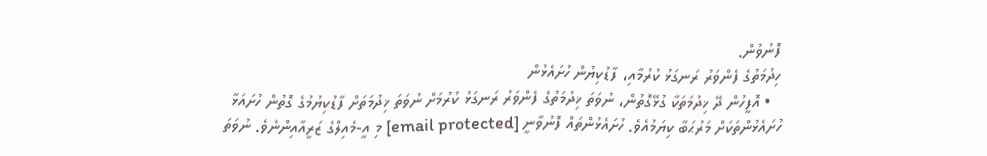ފޮނުވުން.
ހިދުމަތުގެ ފެންވަރު ރަނގަޅު ކުރުމާއި، ފާޑުކިޔުން ހުށައެޅުން
  • އޮފީހުން ދޭ ޚިދުމަތަކާ ގުޅޭގޮތުން، ނުވަތަ ޚިދުމަތުގެ ފެންވަރު ރަނގަޅު ކުރުމަށް ނުވަތަ ޚިދުމަތަށް ފާޑުކިޔުމުގެ ގޮތުން ހުށައަޅާ ހުށައެޅުންތަކަށް މަރުޙަބާ ކިޔަމުއެވެ. ހުށައެޅުންތައް ފޮނުވާނީ [email protected] މި އީ-މެއިލްގެ ޒަރީއާއިންނެވެ. ނުވަތަ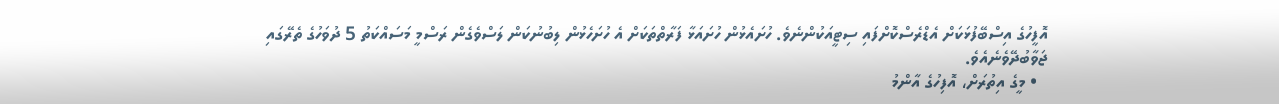އޮފީހުގެ އިސްބޭފުޅަކަށް އެޑްރެސްކޮށްފައި ސިޓީއަކުންނެވެ. ހުށައެޅުން ހުށައަޅާ ފަރާތްތަކަށް އެ ހުށަހެޅުން ލިބުނުކަން ލަސްވެގެން ރަސްމީ މަސައްކަތު 5 ދުވަހުގެ ތެރޭގައި ޖަވާބުދޭވެނެއެވެ.
  • މީގެ އިތުރަށް، އޮފިހުގެ އާންމު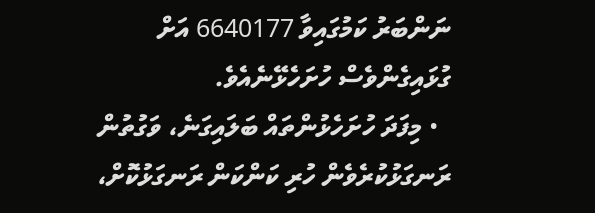ނަންބަރު ކަމުގައިވާ 6640177 އަށް ގުޅައިގެންވެސް ހުށަހެޅޭނެއެވެ.
  • މިފަދަ ހުށަހެޅުންތައް ބަލައިގަނެ، ވަގުތުން ރަނގަޅުކުރެވެން ހުރި ކަންކަން ރަނގަޅުކޮށް،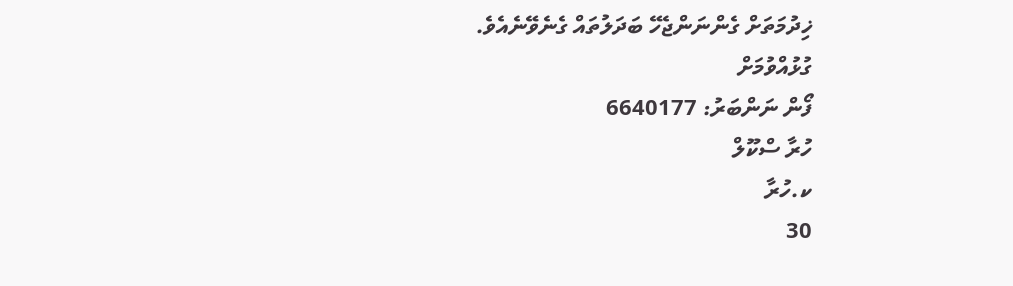ޚިދުމަތަށް ގެންނަންޖެހޭ ބަދަލުތައް ގެނެވޭނެއެވެ.
ގުޅުއްވުމަށް
ފޯން ނަންބަރު: 6640177
ހުރާ ސްކޫލް
ކ.ހުރާ
30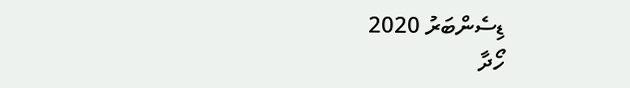ޑިސެންބަރު 2020
ހޯދާ